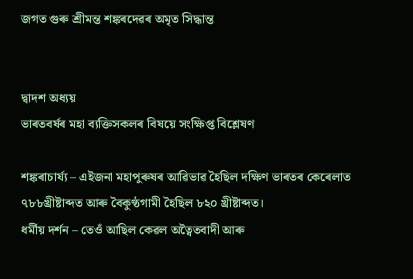জগত গুৰু শ্ৰীমন্ত শঙ্কৰদেৱৰ অমৃত সিদ্ধান্ত


দ্বাদশ অধ্যয়
ভাৰতবৰ্ষৰ মহা ব্যক্তিসকলৰ বিষয়ে সংক্ষিপ্ত বিশ্লেষণ

শঙ্কৰাচাৰ্য্য – এইজনা মহাপুৰুষৰ আৱিভাৱ হৈছিল দক্ষিণ ভাৰতৰ কেৰেলাত ৭৮৮খ্ৰীষ্টাব্দত আৰু বৈকুণ্ঠগামী হৈছিল ৮২০ খ্ৰীষ্টাব্দত।
ধৰ্মীয় দৰ্শন – তেওঁ আছিল কেৱল অত্বৈতবাদী আৰু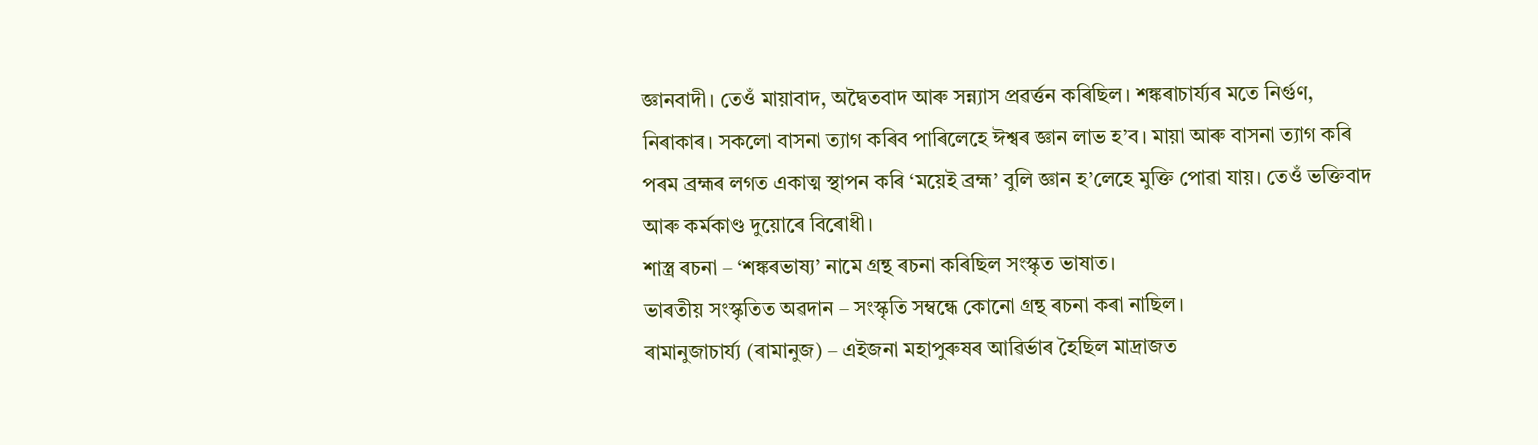জ্ঞানবাদী। তেওঁ মায়াবাদ, অদ্বৈতবাদ আৰু সন্ন্যাস প্ৰৱৰ্ত্তন কৰিছিল। শঙ্কৰাচাৰ্য্যৰ মতে নিৰ্গুণ, নিৰাকাৰ। সকলো বাসনা ত্যাগ কৰিব পাৰিলেহে ঈশ্বৰ জ্ঞান লাভ হ’ব। মায়া আৰু বাসনা ত্যাগ কৰি পৰম ব্ৰহ্মৰ লগত একাত্ম স্থাপন কৰি ‘ময়েই ব্ৰহ্ম’ বুলি জ্ঞান হ’লেহে মুক্তি পোৱা যায়। তেওঁ ভক্তিবাদ আৰু কৰ্মকাণ্ড দুয়োৰে বিৰোধী।
শাস্ত্ৰ ৰচনা – ‘শঙ্কৰভাষ্য’ নামে গ্ৰন্থ ৰচনা কৰিছিল সংস্কৃত ভাষাত।
ভাৰতীয় সংস্কৃতিত অৱদান – সংস্কৃতি সম্বন্ধে কোনো গ্ৰন্থ ৰচনা কৰা নাছিল।
ৰামানুজাচাৰ্য্য (ৰামানুজ) – এইজনা মহাপুৰুষৰ আৱিৰ্ভাৰ হৈছিল মাদ্ৰাজত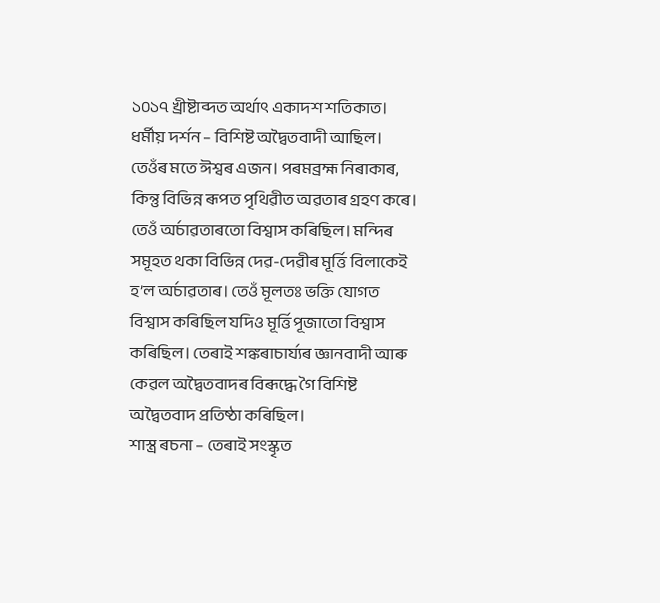১০১৭ খ্ৰীষ্টাব্দত অৰ্থাৎ একাদশ শতিকাত।
ধৰ্মীয় দৰ্শন – বিশিষ্ট অদ্বৈতবাদী আছিল। তেওঁৰ মতে ঈশ্বৰ এজন। পৰমব্ৰহ্ম নিৰাকাৰ, কিন্তু বিভিন্ন ৰূপত পৃথিৱীত অৱতাৰ গ্ৰহণ কৰে। তেওঁ অৰ্চাৱতাৰতো বিশ্বাস কৰিছিল। মন্দিৰ সমূহত থকা বিভিন্ন দেৱ-দেৱীৰ মূৰ্ত্তি বিলাকেই হ’ল অৰ্চাৱতাৰ। তেওঁ মূলতঃ ভক্তি যোগত বিশ্বাস কৰিছিল যদিও মূৰ্ত্তিপূজাতো বিশ্বাস কৰিছিল। তেৰাই শঙ্কৰাচাৰ্য্যৰ জ্ঞানবাদী আৰু কেৱল অদ্বৈতবাদৰ বিৰূদ্ধে গৈ বিশিষ্ট অদ্বৈতবাদ প্ৰতিষ্ঠা কৰিছিল।
শাস্ত্ৰ ৰচনা – তেৰাই সংস্কৃত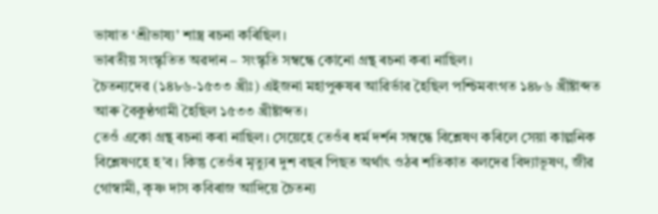ভাষাত ‘শ্ৰীভাষ্য’ শাস্ত্ৰ ৰচনা কৰিছিল।
ভাৰতীয় সংস্কৃতিত অৱদান – সংস্কৃতি সম্বন্ধে কোনো গ্ৰন্থ ৰচনা কৰা নাছিল।
চৈতন্যদেৱ (১৪৮৬-১৫৩৩ খ্ৰীঃ) এইজনা মহাপুৰুষৰ আৱিৰ্ভাৱ হৈছিল পশ্চিমবংগত ১৪৮৬ খ্ৰীষ্টাব্দত আৰু বৈকুণ্ঠগামী হৈছিল ১৫৩৩ খ্ৰীষ্টাব্দত।
তেওঁ একো গ্ৰন্থ ৰচনা কৰা নাছিল। সেয়েহে তেওঁৰ ধৰ্ম দৰ্শন সম্বন্ধে বিশ্লেষণ কৰিলে সেয়া কাল্পনিক বিশ্লেষণহে হ’ব। কিন্তু তেওঁৰ মৃত্যুৰ দুশ বছৰ পিছত অৰ্থাৎ ওঠৰ শতিকাত বলদেৱ বিদ্যাভূষণ, জীৱ গোস্বামী, কৃষ্ণ দাস কবিৰাজ আদিয়ে চৈতন্য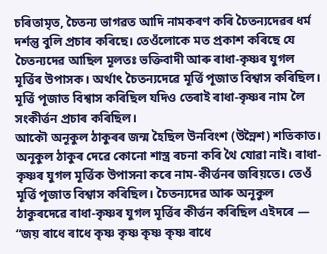চৰিতামৃত, চৈতন্য ভাগৱত আদি নামকৰণ কৰি চৈতন্যদেৱৰ ধৰ্ম দৰ্শন্তু বুলি প্ৰচাৰ কৰিছে। তেওঁলোকে মত প্ৰকাশ কৰিছে যে চৈতন্যদেৱ আছিল মূলতঃ ভক্তিবাদী আৰু ৰাধা-কৃষ্ণৰ যুগল মূৰ্ত্তিৰ উপাসক। অৰ্থাৎ চৈতন্যদেৱে মূৰ্ত্তি পূজাত বিশ্বাস কৰিছিল। মূৰ্ত্তি পূজাত বিশ্বাস কৰিছিল যদিও তেৰাই ৰাধা-কৃষ্ণৰ নাম লৈ সংকীৰ্ত্তন প্ৰচাৰ কৰিছিল।
আকৌ অনূকুল ঠাকুৰৰ জন্ম হৈছিল উনবিংশ (উন্নৈশ) শতিকাত। অনূকুল ঠাকুৰ দেৱে কোনো শাস্ত্ৰ ৰচনা কৰি থৈ যোৱা নাই। ৰাধা-কৃষ্ণৰ যুগল মূৰ্ত্তিক উপাসনা কৰে নাম-কীৰ্ত্তনৰ জৰিয়তে। তেওঁ মূৰ্ত্তি পূজাত বিশ্বাস কৰিছিল। চৈতন্যদেৱ আৰু অনূকুল ঠাকুৰদেৱে ৰাধা-কৃষ্ণৰ যুগল মূৰ্ত্তিৰ কীৰ্ত্তন কৰিছিল এইদৰে —
“জয় ৰাধে ৰাধে কৃষ্ণ কৃষ্ণ কৃষ্ণ কৃষ্ণ ৰাধে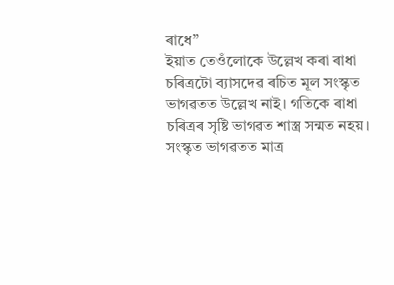ৰাধে”
ইয়াত তেওঁলোকে উল্লেখ কৰা ৰাধা চৰিত্ৰটো ব্যাসদেৱ ৰচিত মূল সংস্কৃত ভাগৱতত উল্লেখ নাই। গতিকে ৰাধা চৰিত্ৰৰ সৃষ্টি ভাগৱত শাস্ত্ৰ সন্মত নহয়। সংস্কৃত ভাগৱতত মাত্ৰ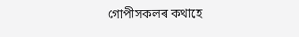গোপীসকলৰ কথাহে